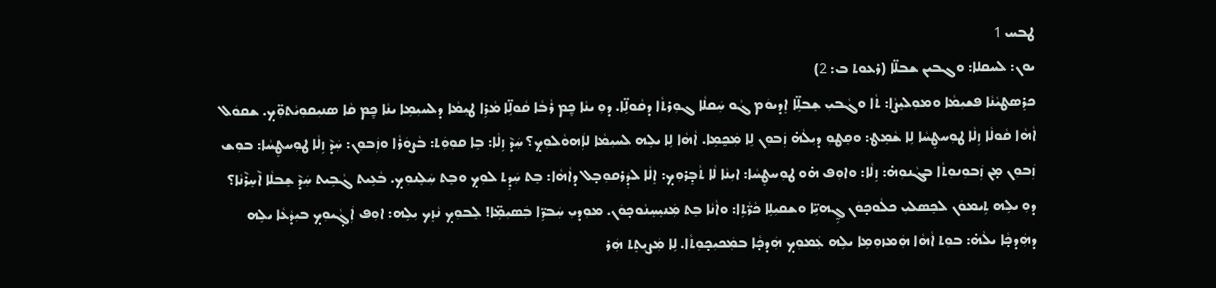ܛܒܚ 1
ܝܘܢ: ܠܚܩܠܐ: ܘܓܒܝܢ ܫܒܠ̈ܐ (ܪܥܘܬ ܒ: 2)
ܟܪܸܣܛܝܵܢܵܐ ܦܫܝܼܡܵܐ ܘܡܘܼܠܝܸܨܵܐ: ܬܵܐ ܘܓܵܒܝܼ ܫܸܒܠܹ̈ܐ ܐܸܕܝܘܿܡ ܓܵܘ ܚܲܩܠܵܐ ܓܘܼܪܬܵܐ ܕܩܵܘܠܹ̈ܐ. ܕܘܼ ܝܢܵܐ ܟ̰ܸܡ ܪܵܒܵܐ ܩܵܘܠܹ̈ܐ ܡܵܪܹܐ ܛܝܼܡܵܐ ܕܠܚܝܼܡܹܐ ܝܢܵܐ ܟ̰ܸܡ ܩܵܐ ܣܢܝܼܩܘܼܝܵܬܘܼ̈ܟ̣. ܫܩܘܿܠ ܐܵܗܵܐ ܩܵܘܠܵܐ ܙܹܠܵܐ ܛܘܼܚܛܸܚܵܐ ܠܹܐ ܫܵܡܸܛ: ܘܩܸܛܘܼ ܕܝܼܠܵܗ̇ ܙܲܒܘܼܢ ܠܹܐ ܡܲܟ̰ܡܹܐ. ܐܵܗܵܐ ܠܹܐ ܝܠܹܗ ܠܚܝܼܡܵܐ ܠܐܲܗܘܵܠܘܼܟ̣؟ ܚܲܕ݉ ܙܹܠܵܐ: ܒܹܐ ܩܘܼܘܲܬ: ܒܵܨܘܿܪܵܐ ܘܙܲܒܘܼܢ: ܚܲܕ݉ ܙܹܠܵܐ ܛܘܼܚܛܸܚܵܐ: ܒܘܼܫ ܙܲܒܘܼܢ ܡ̣ܢ ܙܲܒܘܼܢܘܼܬܵܐ ܒܓܵܢܘܼܗ̇: ܙܹܠܵܐ: ܘܐܘܼܦ ܗ̇ܘ ܛܘܼܚܛܸܚܵܐ: ܐܝܼܢܵܐ ܠܵܐ ܬܵܒ̣ܸܪܘܼܟ̣: ܐܸܠܵܐ ܠܕܲܪܩܘܼܒ̣ܠ ܕܐܵܗܵܐ: ܒܸܬ ܚܲܕܸܬ ܠܘܼܟ̣ ܘܒܸܬ ܚܲܠܸܢܘܼܟ̣. ܒܵܥܹܝܬ ܓܵܒܹܝܬ ܚܲܕ݉ ܫܸܒܠܵܐ ܐ݉ܚܸܪ݉ܢܵܐ؟ ܕܘܼ ܝܠܹܗ ܬܹܝܡܘܿܢ ܠܟܸܣܠܝܼ ܟܠܵܘܟ̣ܘܿܢ ܓ̰ܹܗܝܹ̈ܐ ܘܫܩܝܼܠܹܐ ܟܵܖ̈ܵܬܹܐ: ܘܐܵܢܵܐ ܒܸܬ ܡܲܢܝܸܚܸܢܵܘܟ̣ܘܿܢ. ܡܘܼܕܝܼ ܚܲܒܖܹ̈ܐ ܒܲܣܝܼܡܹ̈ܐ! ܠܸܒܘܼܟ̣ ܢܵܙܸܟ ܝܼܠܹܗ: ܐܘܼܦ ܐܲܓ̣ܵܝܘܼܟ̣ ܒܝܼܕܵܥܵܐ ܝܠܹܗ ܕܗܲܕܟ̣ܵܐ ܝܠܵܗ̇: ܒܘܼܬ ܐܵܗܵܐ ܗܲܡܙܘܼܡܹܐ ܝܠܹܗ ܥܲܡܘܼܟ̣ ܗܲܕܟ̣ܵܐ ܒܡܲܟܝܼܟ̣ܘܼܬܵܐ. ܠܹܐ ܡܲܨܝܸܬܸܬ ܗܲܪ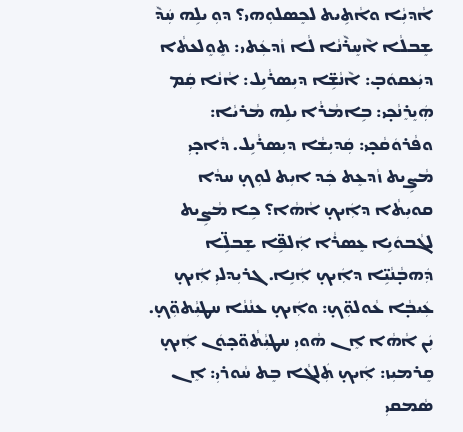ܐܵܕܝܼܵܐ ܘܐܵܬܹܝܬ ܠܟܸܣܠܘܼܗܝ؟ ܕܘܼ ܝܠܹܗ ܚܲܕ݉ ܫܸܒܠܵܐ ܐ݉ܚܸܪ݉ܢܵܐ ܠܵܐ ܙܵܕܥܲܬܝ: ܬܸܘܸܠܥܬܵܐ ܕܝܲܥܩܘܿܒ̣: ܐ݉ܢܵܫܹ̈ܐ ܕܝܼܣܪܵܝܹܠ: ܐܵܢܵܐ ܩܲܡ ܗܲܝܸܪܸܢܵܟ̣ܝ: ܒܹܐܡܵܪܵܐ ܝܠܹܗ ܡܵܪܝܵܐ: ܘܦܵܪܘܿܩܵܟ̣ܝ: ܩܲܕܝܼܫܵܐ ܕܝܼܣܪܵܝܹܠ. ܕܵܐܟ̣ܝܼ ܡܵܨܹܝܬ ܙܵܕܥܸܬ ܟܲܕ ܐܝܼܬ ܠܘܼܟ̣ ܚܕܵܐ ܩܘܝܼܬܵܐ ܕܐܲܝܟ̣ ܐܵܗܵܐ؟ ܟܹܐ ܡܵܨܹܝܬ ܠܓܵܒܘܿܝܹܐ ܥܸܣܪܵܐ ܐܲܠܦܹ̈ܐ ܫܸܒܠܹ̈ܐ ܕܲܗܒ̣ܵܢܵܝܹ̈ܐ ܕܐܲܝܟ̣ ܐܲܢܹܐ. ܓܪܝܼܕܠܝܼ ܐܲܝܟ̣ ܥܲܝܒ̣ܵܐ ܥܵܘܠܘܼ̈ܟ̣: ܘܐܲܝܟ̣ ܥܢܵܢܵܐ ܚܛܝܼܵܬܘܼ̈ܟ̣. ܝܲܢ ܐܵܗܵܐ ܐܸܢ ܗܵܘܝܼ ܚܛܝܼܵܬܵܘ̈ܟ̣ܘܿܢ ܐܲܝܟ̣ ܩܸܪܡܝܼܙ: ܐܲܝܟ̣ ܬܲܠܓܵܐ ܒܸܬ ܚܵܘܪܝܼ: ܐܸܢ ܣܵܡܩܝܼ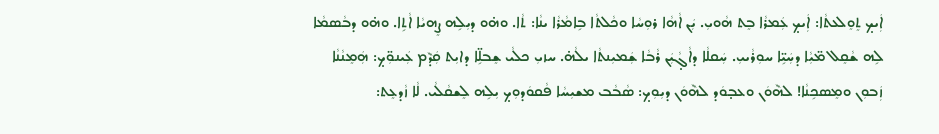ܐܲܝܟ̣ ܬܸܘܸܠܥܬܵܐ: ܐܲܝܟ̣ ܥܲܡܪܵܐ ܒܸܬ ܗܵܘܝܼ. ܝܲܢ ܐܵܗܵܐ ܪܘܼܚܵܐ ܘܟܵܠܬܵܐ ܒܹܐܡܵܪܵܐ ܝܢܵܐ: ܬܵܐ. ܘܗ̇ܘ ܕܝܼܠܹܗ ܨܸܗܝܵܐ ܐܵܬܹܐ. ܘܗ̇ܘ ܕܒܵܣܡܵܐ ܠܹܗ ܫܵܩܸܠ ܡ̈ܝܼܵܐ ܕܚܲܝܹ̈ܐ ܚܘܼܪܵܝܝܼ. ܚܲܩܠܵܐ ܕܐܵܓ̣ܵܝܲܢ ܪܵܒܵܐ ܫܲܡܝܼܢܬܵܐ ܝܠܵܗ̇. ܚܙܝܼ ܟܠܵܝ ܫܸܒܠܹ̈ܐ ܕܐܝܼܬ ܩܲܕ݉ܡ ܥܲܝܢܘܼ̈ܟ̣: ܗܲܡܸܢܵܢܵܐ ܙܲܒܘܼܢ ܘܡܸܣܟܹܢܵܐ! ܠܗ݉ܘܿܢ ܘܥܒ̣ܘܿܕ ܠܗ݉ܘܿܢ ܕܝܼܘܼܟ̣: ܣܵܒܵܒ ܡܫܝܼܚܵܐ ܦܵܩܘܿܕܘܼܟ̣ ܝܼܠܹܗ ܠܸܫܩܵܠܵܝ. ܠܵܐ ܙܵܕܥܸܬ: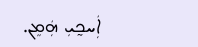ܐܲܚܟ̰ܝܼ ܗܲܡܸܢ.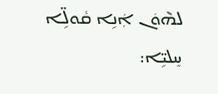ܠܗ݉ܘܿܢ ܐܲܢܹܐ ܩܵܘܠܹ̈ܐ ܚܸܠܝܹ̈ܐ: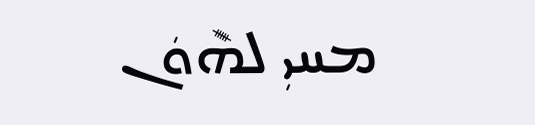ܡܚܝܼ ܠܗ݉ܘܿܢ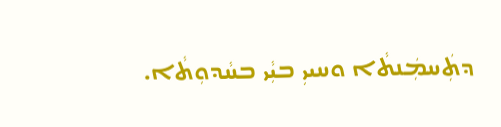ܕܬܲܚܡܲܢܬܵܐ ܘܚܝܝܼ ܒܝܼܵܝ ܒܚܵܕܘܼܬܵܐ.